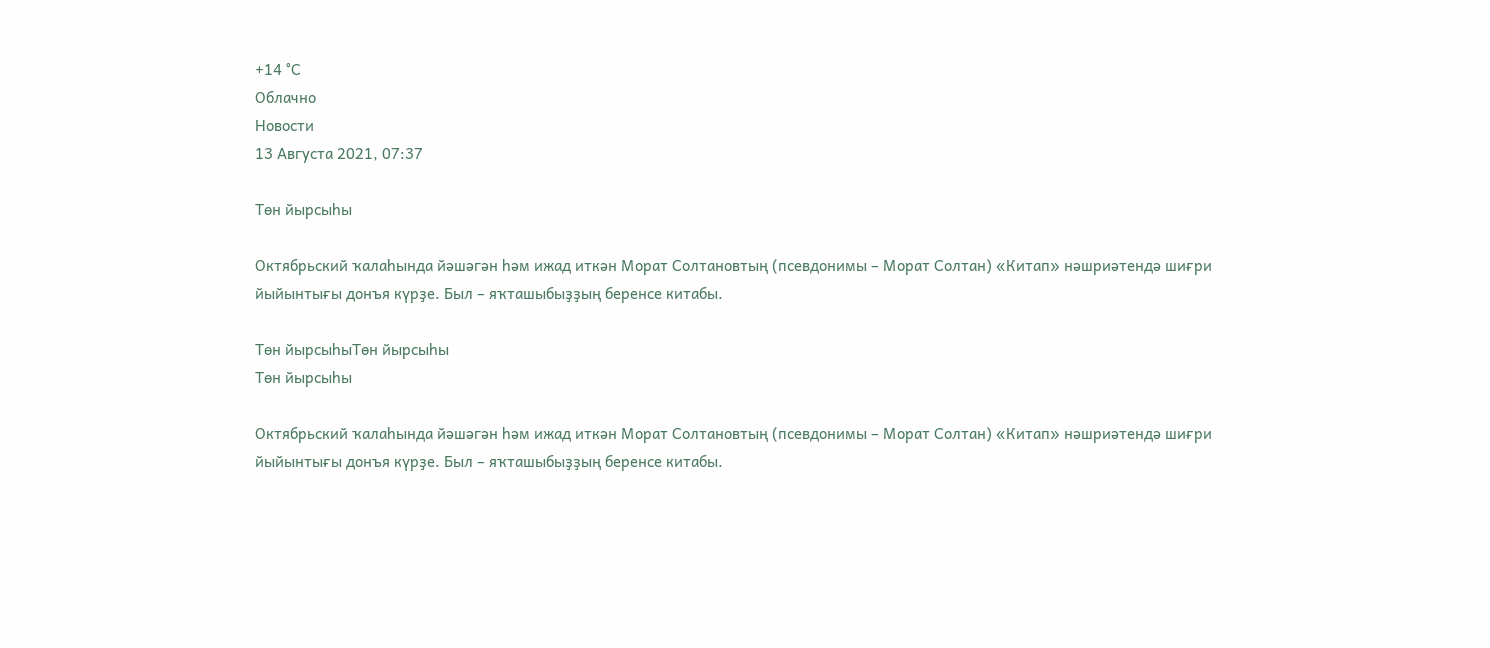+14 °С
Облачно
Новости
13 Августа 2021, 07:37

Төн йырсыһы

Октябрьский ҡалаһында йәшәгән һәм ижад иткән Морат Солтановтың (псевдонимы – Морат Солтан) «Китап» нәшриәтендә шиғри йыйынтығы донъя күрҙе. Был – яҡташыбыҙҙың беренсе китабы.

Төн йырсыһыТөн йырсыһы
Төн йырсыһы

Октябрьский ҡалаһында йәшәгән һәм ижад иткән Морат Солтановтың (псевдонимы – Морат Солтан) «Китап» нәшриәтендә шиғри йыйынтығы донъя күрҙе. Был – яҡташыбыҙҙың беренсе китабы.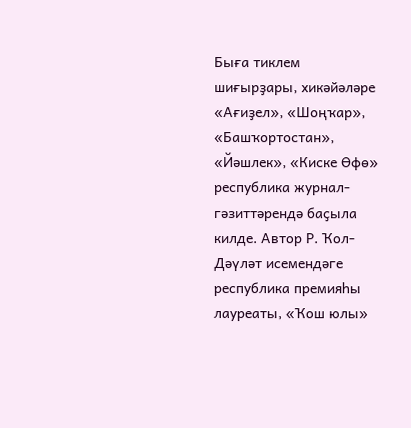Быға тиклем шиғырҙары, хикәйәләре «Ағиҙел», «Шоңҡар», «Башҡортостан», «Йәшлек», «Киске Өфө» республика журнал-гәзиттәрендә баҫыла килде. Автор Р. Ҡол-Дәүләт исемендәге республика премияһы лауреаты, «Ҡош юлы»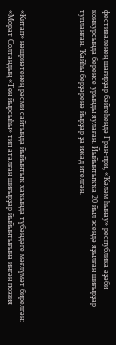фестиваленең шағирҙар бәйгеһендә Гран-при, «Ҡәләм һынау» республика әҙәби конкурсында беренсе урынды яулаған. Йыйынтыҡҡа 20 йыл эсендә яҙылған шиғырҙар тупланған. Ҡайһы берҙәренә йырҙар ҙа ижад ителгән.




«Китап» нәшриәтенең рәсми сайтында йыйынтыҡ хаҡында түбәндәге мәғлүмәт бирелгән: «Морат Солтандың «Төн йырсыһы» тип аталған шиғырҙар йыйынтығына ингән поэзия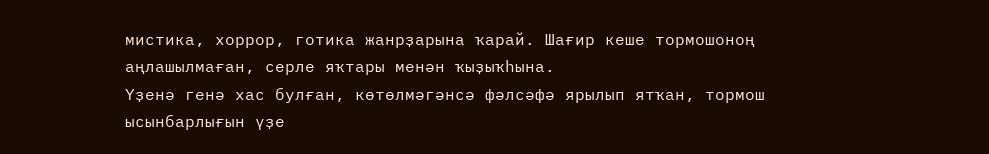мистика, хоррор, готика жанрҙарына ҡарай. Шағир кеше тормошоноң аңлашылмаған, серле яҡтары менән ҡыҙыҡһына.
Үҙенә генә хас булған, көтөлмәгәнсә фәлсәфә ярылып ятҡан, тормош ысынбарлығын үҙе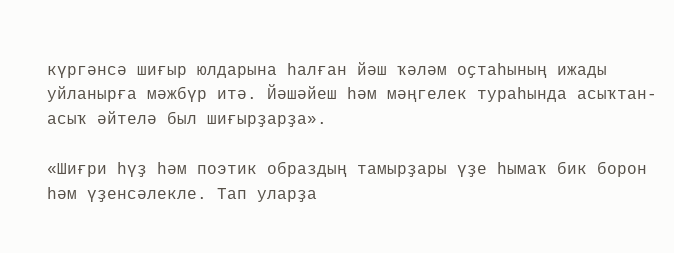күргәнсә шиғыр юлдарына һалған йәш ҡәләм оҫтаһының ижады уйланырға мәжбүр итә. Йәшәйеш һәм мәңгелек тураһында асыҡтан-асыҡ әйтелә был шиғырҙарҙа».

«Шиғри һүҙ һәм поэтик образдың тамырҙары үҙе һымаҡ бик борон һәм үҙенсәлекле. Тап уларҙа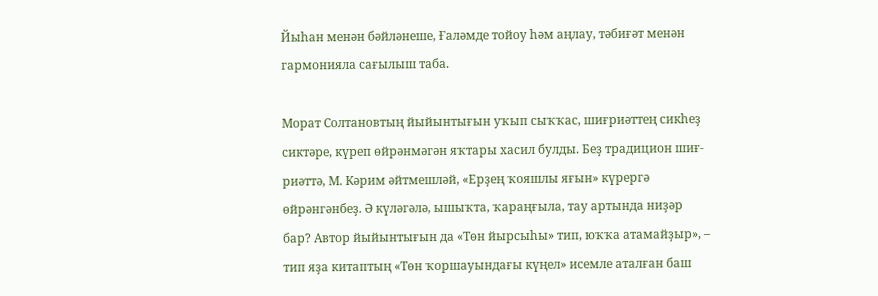Йыһан менән бәйләнеше, Ғаләмде тойоу һәм аңлау, тәбиғәт менән гармонияла сағылыш таба.

Морат Солтановтың йыйынтығын уҡып сыҡҡас, шиғриәттең сикһеҙ сиктәре, күреп өйрәнмәгән яҡтары хасил булды. Беҙ традицион шиғ-риәттә, М. Кәрим әйтмешләй, «Ерҙең ҡояшлы яғын» күрергә өйрәнгәнбеҙ. Ә күләгәлә, ышыҡта, ҡараңғыла, тау артында ниҙәр бар? Автор йыйынтығын да «Төн йырсыһы» тип, юҡҡа атамайҙыр», – тип яҙа китаптың «Төн ҡоршауындағы күңел» исемле аталған баш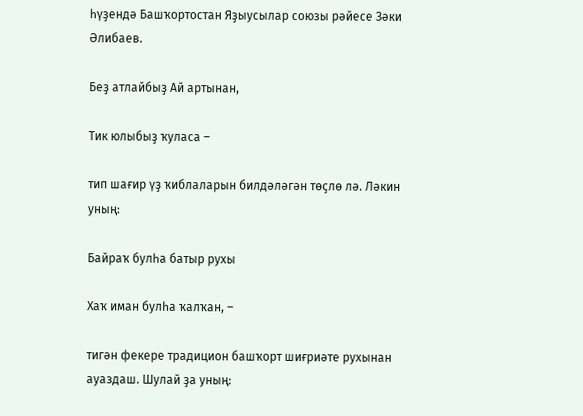һүҙендә Башҡортостан Яҙыусылар союзы рәйесе Зәки Әлибаев.

Беҙ атлайбыҙ Ай артынан,

Тик юлыбыҙ ҡуласа –

тип шағир үҙ ҡиблаларын билдәләгән төҫлө лә. Ләкин уның:

Байраҡ булһа батыр рухы

Хаҡ иман булһа ҡалҡан, –

тигән фекере традицион башҡорт шиғриәте рухынан ауаздаш. Шулай ҙа уның: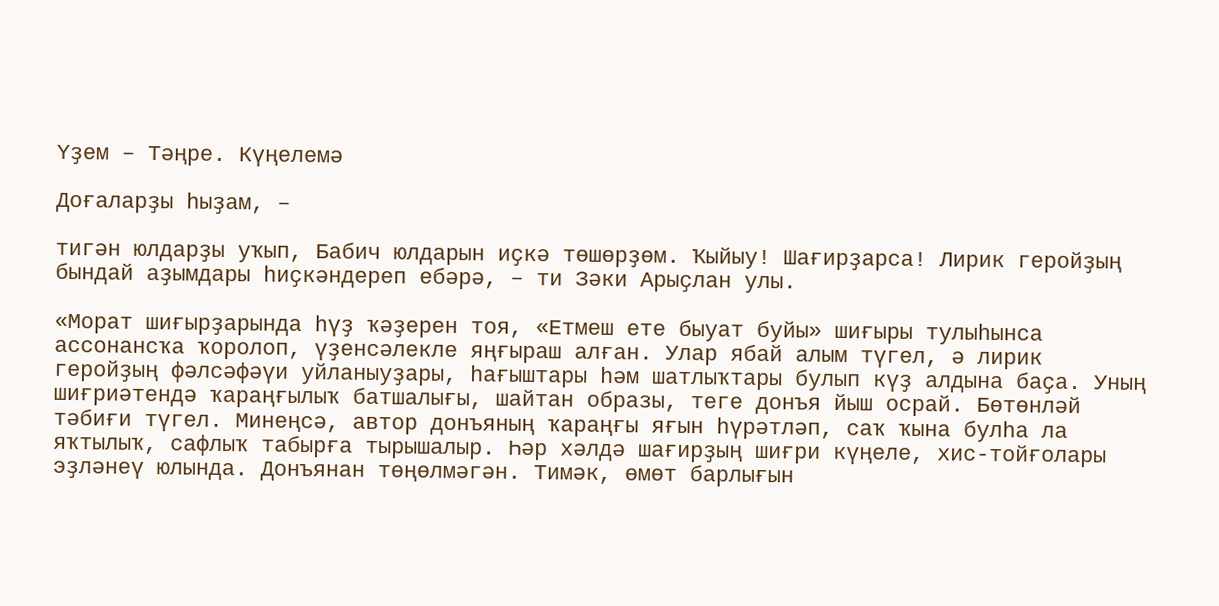Үҙем – Тәңре. Күңелемә

Доғаларҙы һыҙам, –

тигән юлдарҙы уҡып, Бабич юлдарын иҫкә төшөрҙөм. Ҡыйыу! Шағирҙарса! Лирик геройҙың бындай аҙымдары һиҫкәндереп ебәрә, – ти Зәки Арыҫлан улы.

«Морат шиғырҙарында һүҙ ҡәҙерен тоя, «Етмеш ете быуат буйы» шиғыры тулыһынса ассонансҡа ҡоролоп, үҙенсәлекле яңғыраш алған. Улар ябай алым түгел, ә лирик геройҙың фәлсәфәүи уйланыуҙары, һағыштары һәм шатлыҡтары булып күҙ алдына баҫа. Уның шиғриәтендә ҡараңғылыҡ батшалығы, шайтан образы, теге донъя йыш осрай. Бөтөнләй тәбиғи түгел. Минеңсә, автор донъяның ҡараңғы яғын һүрәтләп, саҡ ҡына булһа ла яҡтылыҡ, сафлыҡ табырға тырышалыр. Һәр хәлдә шағирҙың шиғри күңеле, хис-тойғолары эҙләнеү юлында. Донъянан төңөлмәгән. Тимәк, өмөт барлығын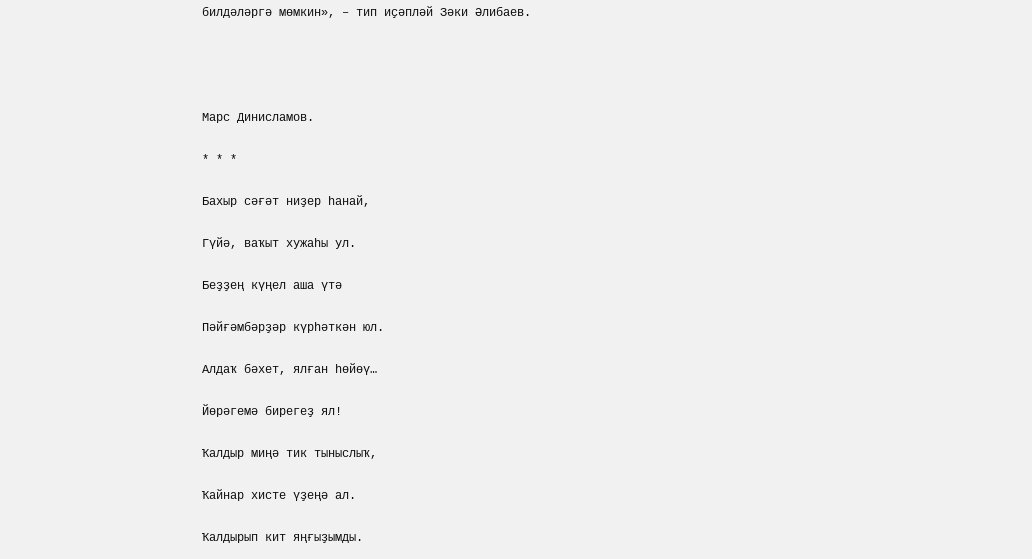билдәләргә мөмкин», – тип иҫәпләй Зәки Әлибаев.




Марс Динисламов.

* * *

Бахыр сәғәт ниҙер һанай,

Гүйә, ваҡыт хужаһы ул.

Беҙҙең күңел аша үтә

Пәйғәмбәрҙәр күрһәткән юл.

Алдаҡ бәхет, ялған һөйөү…

Йөрәгемә бирегеҙ ял!

Ҡалдыр миңә тик тыныслыҡ,

Ҡайнар хисте үҙеңә ал.

Ҡалдырып кит яңғыҙымды.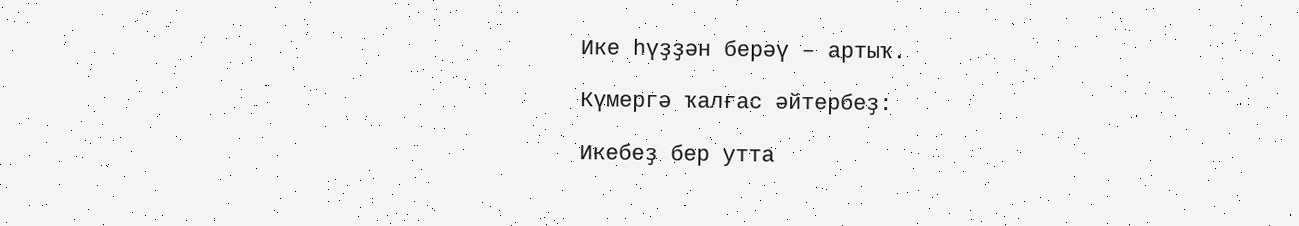Ике һүҙҙән берәү – артыҡ.

Күмергә ҡалғас әйтербеҙ:

Икебеҙ бер утта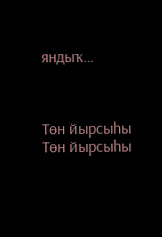яндыҡ…



Төн йырсыһы
Төн йырсыһы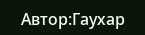Автор:Гаухар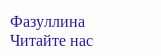Фазуллина
Читайте нас